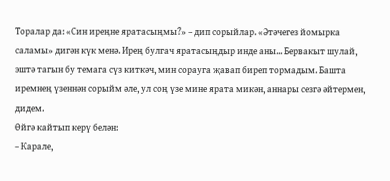Торалар да: «Син иреңне яратасыңмы?» – дип сорыйлар. «Әтәчегез йомырка саламы» дигән күк менә. Ирең булгач яратасыңдыр инде аны... Бервакыт шулай, эштә тагын бу темага сүз киткәч, мин сорауга җавап биреп тормадым. Башта иремнең үзеннән сорыйм әле, ул соң үзе мине ярата микән, аннары сезгә әйтермен, дидем.
Өйгә кайтып керү белән:
– Карале,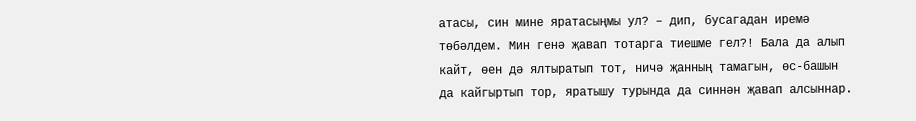атасы, син мине яратасыңмы ул? – дип, бусагадан иремә төбәлдем. Мин генә җавап тотарга тиешме гел?! Бала да алып кайт, өен дә ялтыратып тот, ничә җанның тамагын, өс-башын да кайгыртып тор, яратышу турында да синнән җавап алсыннар.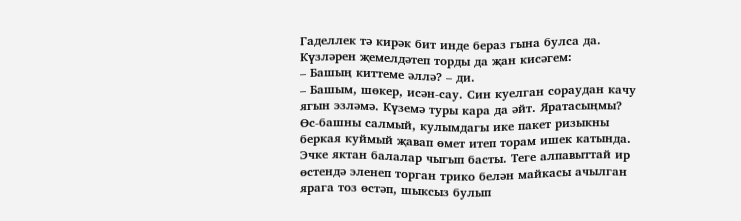Гаделлек тә кирәк бит инде бераз гына булса да.
Күзләрен җемелдәтеп торды да җан кисәгем:
– Башың киттеме әллә? – ди.
– Башым, шөкер, исән-сау. Син куелган сораудан качу ягын эзләмә. Күземә туры кара да әйт. Яратасыңмы?
Өс-башны салмый, кулымдагы ике пакет ризыкны беркая куймый җавап өмет итеп торам ишек катында. Эчке яктан балалар чыгып басты. Теге алпавыттай ир өстендә эленеп торган трико белән майкасы ачылган ярага тоз өстәп, шыксыз булып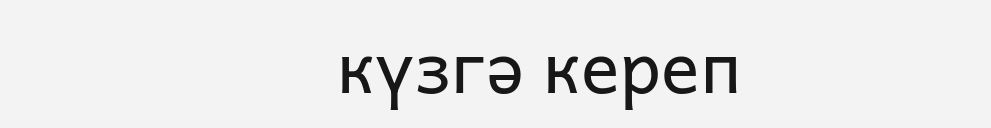күзгә кереп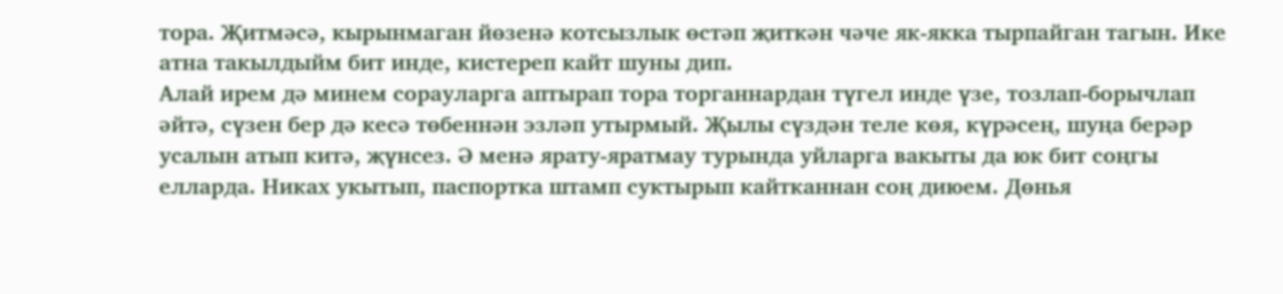тора. Җитмәсә, кырынмаган йөзенә котсызлык өстәп җиткән чәче як-якка тырпайган тагын. Ике атна такылдыйм бит инде, кистереп кайт шуны дип.
Алай ирем дә минем сорауларга аптырап тора торганнардан түгел инде үзе, тозлап-борычлап әйтә, сүзен бер дә кесә төбеннән эзләп утырмый. Җылы сүздән теле көя, күрәсең, шуңа берәр усалын атып китә, җүнсез. Ә менә ярату-яратмау турында уйларга вакыты да юк бит соңгы елларда. Никах укытып, паспортка штамп суктырып кайтканнан соң диюем. Дөнья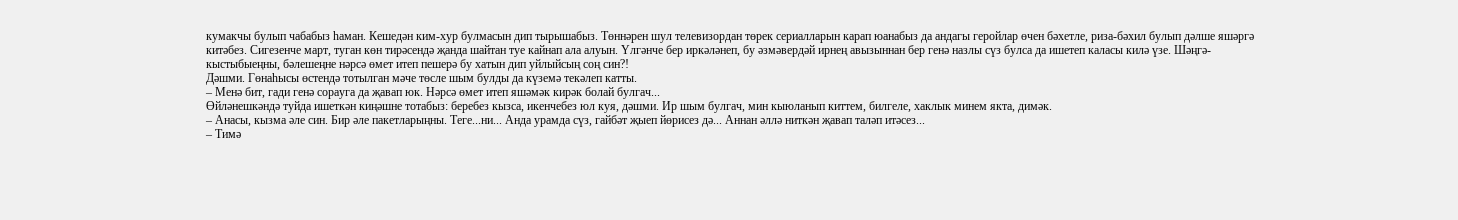кумакчы булып чабабыз һаман. Кешедән ким-хур булмасын дип тырышабыз. Төннәрен шул телевизордан төрек сериалларын карап юанабыз да андагы геройлар өчен бәхетле, риза-бәхил булып дәлше яшәргә китәбез. Сигезенче март, туган көн тирәсендә җанда шайтан туе кайнап ала алуын. Үлгәнче бер иркәләнеп, бу әзмәвердәй ирнең авызыннан бер генә назлы сүз булса да ишетеп каласы килә үзе. Шәңгә-кыстыбыеңны, бәлешеңне нәрсә өмет итеп пешерә бу хатын дип уйлыйсың соң син?!
Дәшми. Гөнаһысы өстендә тотылган мәче төсле шым булды да күземә текәлеп катты.
– Менә бит, гади генә сорауга да җавап юк. Нәрсә өмет итеп яшәмәк кирәк болай булгач...
Өйләнешкәндә туйда ишеткән киңәшне тотабыз: беребез кызса, икенчебез юл куя, дәшми. Ир шым булгач, мин кыюланып киттем, билгеле, хаклык минем якта, димәк.
– Анасы, кызма әле син. Бир әле пакетларыңны. Теге...ни... Анда урамда сүз, гайбәт җыеп йөрисез дә... Аннан әллә ниткән җавап таләп итәсез...
– Тимә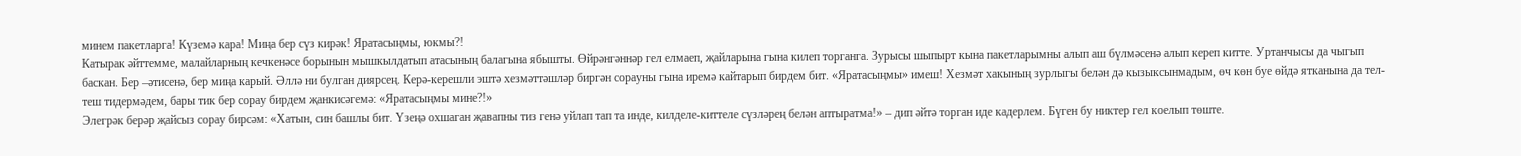минем пакетларга! Күземә кара! Миңа бер сүз кирәк! Яратасыңмы, юкмы?!
Катырак әйттемме, малайларның кечкенәсе борынын мышкылдатып атасының балагына ябышты. Өйрәнгәннәр гел елмаеп, җайларына гына килеп торганга. Зурысы шыпырт кына пакетларымны алып аш бүлмәсенә алып кереп китте. Уртанчысы да чыгып баскан. Бер –әтисенә, бер миңа карый. Әллә ни булган диярсең. Керә-керешли эштә хезмәттәшләр биргән сорауны гына иремә кайтарып бирдем бит. «Яратасыңмы» имеш! Хезмәт хакының зурлыгы белән дә кызыксынмадым, өч көн буе өйдә ятканына да тел-теш тидермәдем, бары тик бер сорау бирдем җанкисәгемә: «Яратасыңмы мине?!»
Элегрәк берәр җайсыз сорау бирсәм: «Хатын, син башлы бит. Үзеңә охшаган җавапны тиз генә уйлап тап та инде, килделе-киттеле сүзләрең белән аптыратма!» – дип әйтә торган иде кадерлем. Бүген бу никтер гел коелып төште.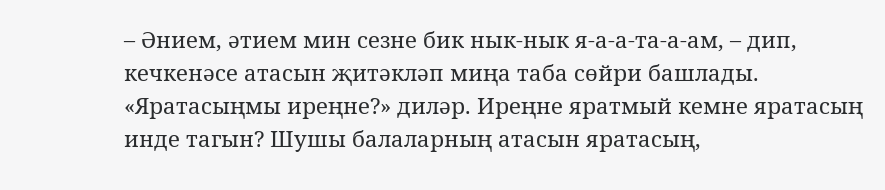– Әнием, әтием мин сезне бик нык-нык я-а-а-та-а-ам, – дип, кечкенәсе атасын җитәкләп миңа таба сөйри башлады.
«Яратасыңмы иреңне?» диләр. Иреңне яратмый кемне яратасың инде тагын? Шушы балаларның атасын яратасың,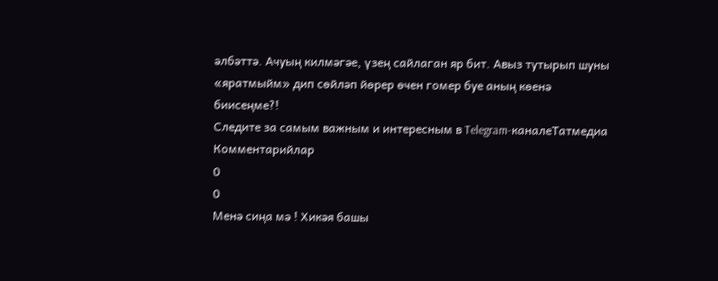әлбәттә. Ачуың килмәгәе, үзең сайлаган яр бит. Авыз тутырып шуны «яратмыйм» дип сөйләп йөрер өчен гомер буе аның көенә биисеңме?!
Следите за самым важным и интересным в Telegram-каналеТатмедиа
Комментарийлар
0
0
Менә сиңа мә ! Хикәя башы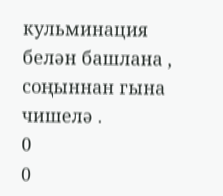кульминация белән башлана , соңыннан гына чишелә .
0
0